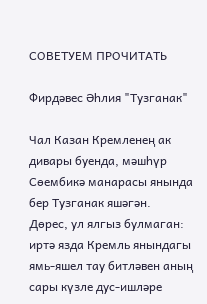СОВЕТУЕМ ПРОЧИТАТЬ

Фирдәвес Әһлия "Тузганак"

Чал Казан Кремленең ак дивары буенда, мәшһүр Сөембикә манарасы янында бер Тузганак яшәгән.
Дөрес, ул ялгыз булмаган: иртә язда Кремль янындагы ямь-яшел тау битләвен аның сары күзле дус-ишләре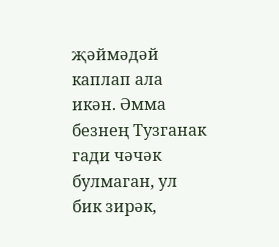җәймәдәй каплап ала икән. Әмма безнең Тузганак гади чәчәк булмаган, ул бик зирәк,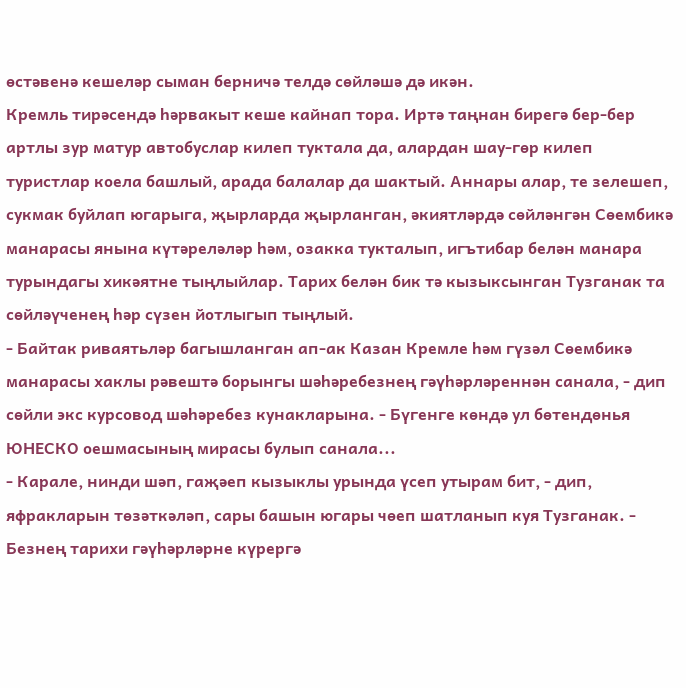өстәвенә кешеләр сыман берничә телдә сөйләшә дә икән.
Кремль тирәсендә һәрвакыт кеше кайнап тора. Иртә таңнан бирегә бер-бер артлы зур матур автобуслар килеп туктала да, алардан шау-гөр килеп туристлар коела башлый, арада балалар да шактый. Аннары алар, те зелешеп, сукмак буйлап югарыга, җырларда җырланган, әкиятләрдә сөйләнгән Сөембикә манарасы янына күтәреләләр һәм, озакка тукталып, игътибар белән манара турындагы хикәятне тыңлыйлар. Тарих белән бик тә кызыксынган Тузганак та сөйләүченең һәр сүзен йотлыгып тыңлый.
- Байтак риваятьләр багышланган ап-ак Казан Кремле һәм гүзәл Сөембикә манарасы хаклы рәвештә борынгы шәһәребезнең гәүһәрләреннән санала, - дип сөйли экс курсовод шәһәребез кунакларына. - Бүгенге көндә ул бөтендөнья ЮНЕСКО оешмасының мирасы булып санала...
- Карале, нинди шәп, гаҗәеп кызыклы урында үсеп утырам бит, - дип, яфракларын төзәткәләп, сары башын югары чөеп шатланып куя Тузганак. - Безнең тарихи гәүһәрләрне күрергә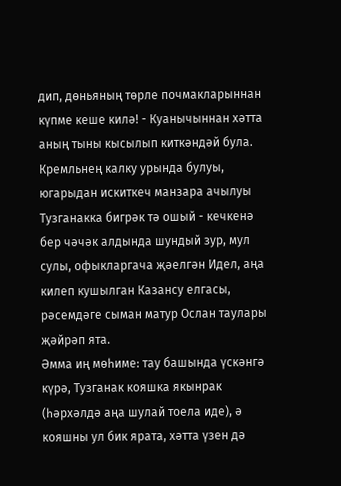дип, дөньяның төрле почмакларыннан күпме кеше килә! - Куанычыннан хәтта аның тыны кысылып киткәндәй була.
Кремльнең калку урында булуы, югарыдан искиткеч манзара ачылуы Тузганакка бигрәк тә ошый - кечкенә бер чәчәк алдында шундый зур, мул сулы, офыкларгача җәелгән Идел, аңа килеп кушылган Казансу елгасы, рәсемдәге сыман матур Ослан таулары җәйрәп ята.
Әмма иң мөһиме: тау башында үскәнгә күрә, Тузганак кояшка якынрак (һәрхәлдә аңа шулай тоела иде), ә кояшны ул бик ярата, хәтта үзен дә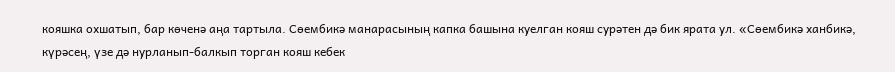кояшка охшатып, бар көченә аңа тартыла. Сөембикә манарасының капка башына куелган кояш сурәтен дә бик ярата ул. «Сөембикә ханбикә, күрәсең, үзе дә нурланып-балкып торган кояш кебек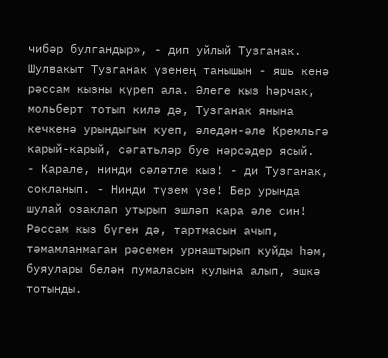чибәр булгандыр», - дип уйлый Тузганак.
Шулвакыт Тузганак үзенең танышын - яшь кенә рәссам кызны күреп ала. Әлеге кыз һәрчак, мольберт тотып килә дә, Тузганак янына кечкенә урындыгын куеп, әледән-әле Кремльгә карый-карый, сәгатьләр буе нәрсәдер ясый.
- Карале, нинди сәләтле кыз! - ди Тузганак, сокланып. - Нинди түзем үзе! Бер урында шулай озаклап утырып эшләп кара әле син!
Рәссам кыз бүген дә, тартмасын ачып, тәмамланмаган рәсемен урнаштырып куйды һәм, буяулары белән пумаласын кулына алып, эшкә тотынды.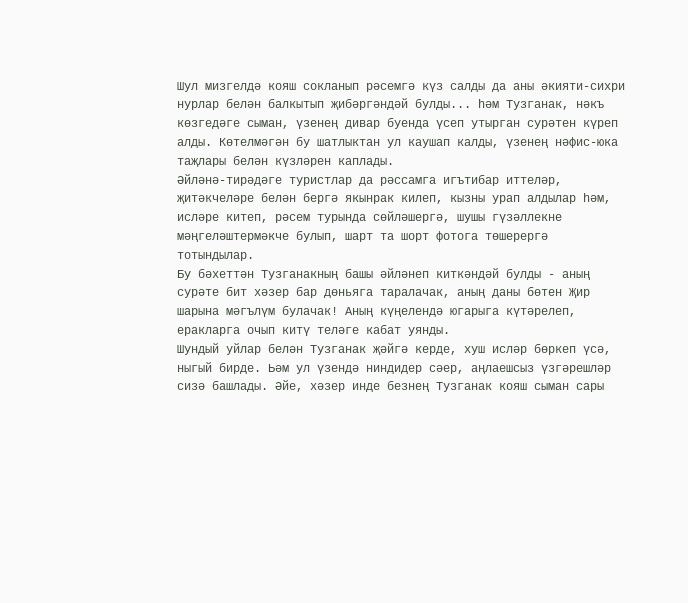Шул мизгелдә кояш сокланып рәсемгә күз салды да аны әкияти-сихри нурлар белән балкытып җибәргәндәй булды... һәм Тузганак, нәкъ көзгедәге сыман, үзенең дивар буенда үсеп утырган сурәтен күреп алды. Көтелмәгән бу шатлыктан ул каушап калды, үзенең нәфис-юка таҗлары белән күзләрен каплады.
Әйләнә-тирәдәге туристлар да рәссамга игътибар иттеләр, җитәкчеләре белән бергә якынрак килеп, кызны урап алдылар һәм, исләре китеп, рәсем турында сөйләшергә, шушы гүзәллекне мәңгеләштермәкче булып, шарт та шорт фотога төшерергә тотындылар.
Бу бәхеттән Тузганакның башы әйләнеп киткәндәй булды - аның сурәте бит хәзер бар дөньяга таралачак, аның даны бөтен Җир шарына мәгълүм булачак! Аның күңелендә югарыга күтәрелеп, еракларга очып китү теләге кабат уянды.
Шундый уйлар белән Тузганак җәйгә керде, хуш исләр бөркеп үсә, ныгый бирде. Ьәм ул үзендә ниндидер сәер, аңлаешсыз үзгәрешләр сизә башлады. Әйе, хәзер инде безнең Тузганак кояш сыман сары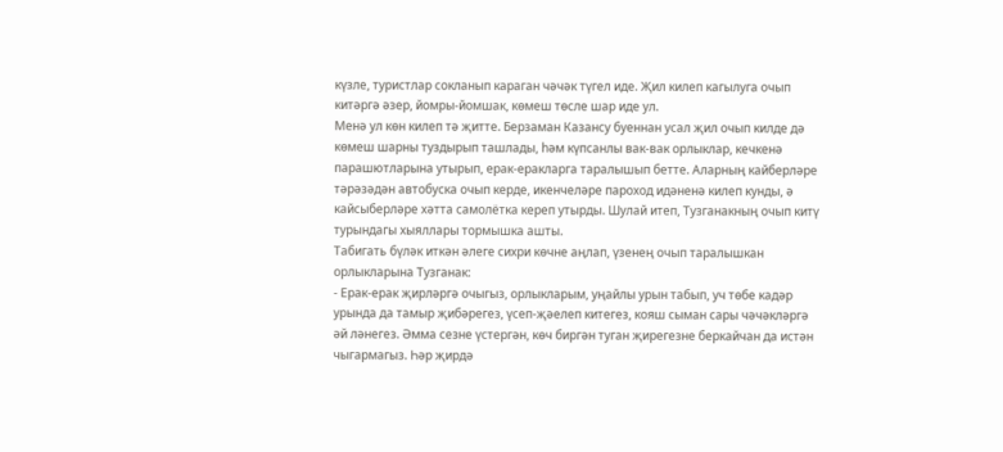күзле, туристлар сокланып караган чәчәк түгел иде. Җил килеп кагылуга очып китәргә әзер, йомры-йомшак, көмеш төсле шар иде ул.
Менә ул көн килеп тә җитте. Берзаман Казансу буеннан усал җил очып килде дә көмеш шарны туздырып ташлады, һәм күпсанлы вак-вак орлыклар, кечкенә парашютларына утырып, ерак-еракларга таралышып бетте. Аларның кайберләре тәрәзәдән автобуска очып керде, икенчеләре пароход идәненә килеп кунды, ә кайсыберләре хәтта самолётка кереп утырды. Шулай итеп, Тузганакның очып китү турындагы хыяллары тормышка ашты.
Табигать бүләк иткән әлеге сихри көчне аңлап, үзенең очып таралышкан орлыкларына Тузганак:
- Ерак-ерак җирләргә очыгыз, орлыкларым, уңайлы урын табып, уч төбе кадәр урында да тамыр җибәрегез, үсеп-җәелеп китегез, кояш сыман сары чәчәкләргә әй ләнегез. Әмма сезне үстергән, көч биргән туган җирегезне беркайчан да истән чыгармагыз. Һәр җирдә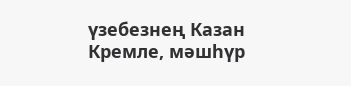үзебезнең Казан Кремле, мәшһүр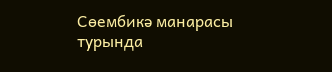Сөембикә манарасы турында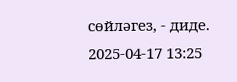сөйләгез, - диде.
2025-04-17 13:25